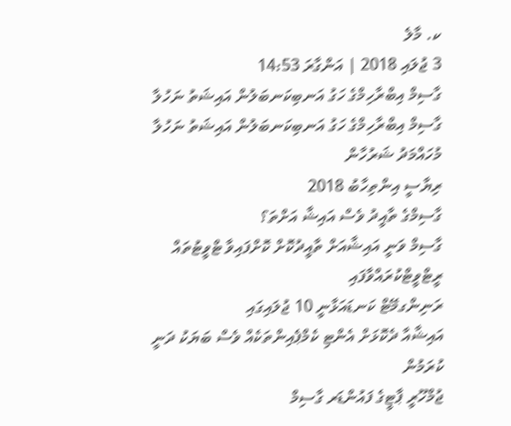ކ. މާލެ
3 ޖުލައި 2018 | އަންގާރަ 14:53
ގާސިމް އިބްރާހިމްގެ ހަގު އަނބިކަނބަލުން އައިޝަތު ނަހުލާ
ގާސިމް އިބްރާހިމްގެ ހަގު އަނބިކަނބަލުން އައިޝަތު ނަހުލާ
މުހައްމަދު ޝަރުހާން
ރިޔާސީ އިންތިހާބު 2018
ގާސިމްގެ ތާއީދު ވެސް އައިޝާ އަށްތަ؟
ގާސިމް ވަނީ އައިޝާއަށް ތާއީދުކޮށް ކޮށްފައިވާ ޓްވީޓުތައް ރީޓްވީޓްކުރައްވާފައި
ރަނިންގމޭޓް ކަނޑައަޅާނީ 10 ޖުލައިގައި
އައިޝާއާ ދެކޮޅަށް އެންޓި ކެމްޕެއިންތަކެއް ވެސް ބަޔަކު ދަނީ ކުރަމުން
ޖުމްހޫރީ ޕާޓީގެ ފައުންޑަރ ގާސިމް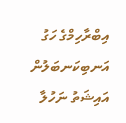އިބްރާހިމްގެ ހަގު އަނބިކަނބަލުން އައިޝަތު ނަހުލާ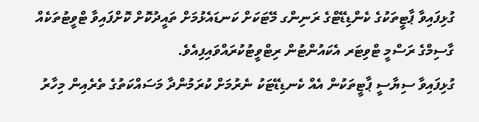ގުޅިފައިވާ ޕާޓީތަކުގެ ކެންޑިޑޭޓްގެ ރަނިންގ މޭޓަކަށް ކަނޑައެޅުމަށް ތައީދުކޮށް ކޮށްފައިވާ ޓްވީޓުތަކެއް ގާސިމްގެ ރަސްމީ ޓްވިޓަރ އެކައުންޓުން ރިޓްވީޓުކުރައްވައިފިއެވެ.
ގުޅިފައިވާ ސިޔާސީ ޕާޓީތަކުން އެއް ކެނޑިޑޭޓަކު ނެރުމަށް ކުރަމުންދާ މަސައްކަތުގެ ތެރެއިން މިހާރު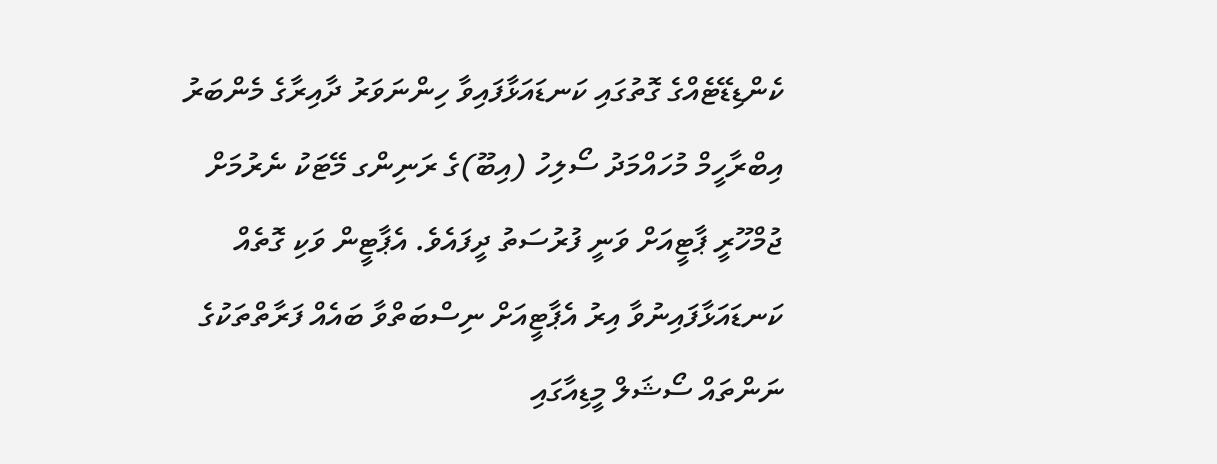ކެންޑިޑޭޓެއްގެ ގޮތުގައި ކަނޑައަޅާފައިވާ ހިންނަވަރު ދާއިރާގެ މެންބަރު އިބްރާހީމް މުހައްމަދު ސޯލިހު (އިބޫ)ގެ ރަނިންގ މޭޓަކު ނެރުމަށް ޖުމްހޫރީ ޕާޓީއަށް ވަނީ ފުރުސަތު ދީފައެވެ. އެޕާޓީން ވަކި ގޮތެއް ކަނޑައަޅާފައިނުވާ އިރު އެޕާޓީއަށް ނިސްބަތްވާ ބައެއް ފަރާތްތަކުގެ ނަންތައް ސޯޝަލް މީޑިއާގައި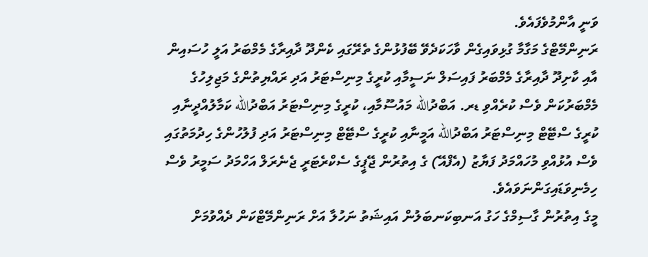ވަނީ އާންމުވެފައެވެ.
ރަނިންމޭޓްގެ މަގާމާ ގުޅިވައިގެން ވާހަކަދެވޭ ބޭފުޅުންގެ ތެރޭގައި ކެންދޫ ދާއިރާގެ މެމްބަރު އަލީ ހުސައިން އާއި ކާށިދޫ ދާއިރާގެ މެމްބަރު ފައިސަލް ނަސީމާއި ކުރީގެ މިނިސްޓަރު އަދި ރައްޔިތުންގެ މަޖިލިހުގެ މެމްބަރުކަން ވެސް ކުރެއްވި ޑރ. އަބްދުالله މައުސޫމާއި، ކުރީގެ މިނިސްޓަރު އަބްދުالله ކަމާލުއްދީނާއި ކުރީގެ ސްޓޭޓް މިނިސްޓަރު އަބްދުالله އަމީނާއި ކުރީގެ ސްޓޭޓް މިނިސްޓަރު އަދި ފުލުހުންގެ ހިދުމަތުގައި ވެސް އުޅުއްވި މުހައްމަދު ފަޔާޒު (އެފްއޭ) ގެ އިތުރުން ޖޭޕީގެ ސެކްރެޓަރީ ޖެނެރަލް އަހްމަދު ސަމީރު ވެސް ހިމެނިވަޑައިގަންނަވައެވެ.
މީގެ އިތުރުން ގާސިމްގެ ހަގު އަނބިކަނބަލުން އައިޝަތު ނަހުލާ އަށް ރަނިންމޭޓްކަން ދެއްވުމަށް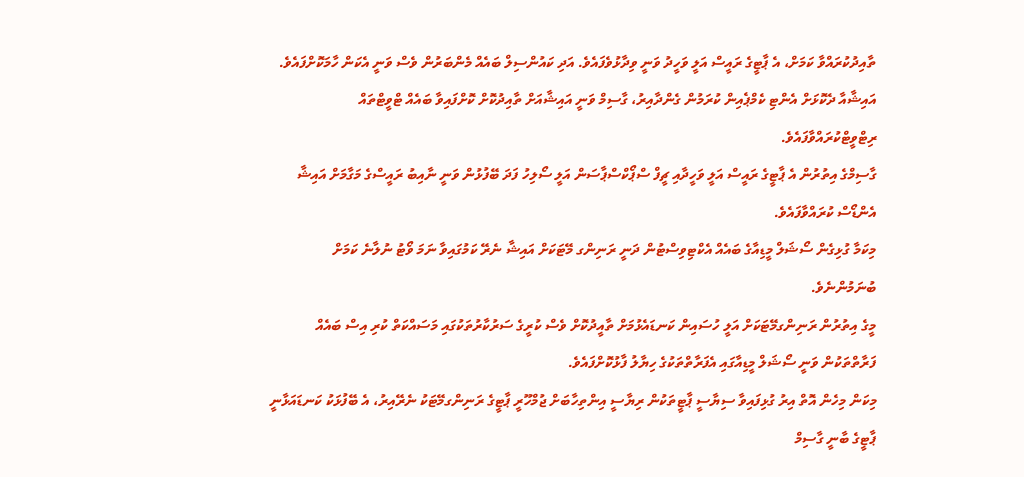ތާއިދުކުރައްވާ ކަމަށް، އެ ޕާޓީގެ ރައީސް އަލީ ވަހީދު ވަނީ ވިދާޅުވެފައެވެ. އަދި ކައުންސިލް ބައެއް މެންބަރުން ވެސް ވަނީ އެކަން ހާމަކޮށްފައެވެ.
އައިޝާއާ ދެކޮޅަށް އެންޓި ކެމްޕެއިން ކުރަމުން ގެންދާއިރު، ގާސިމް ވަނީ އައިޝާއަށް ތާއިދުކޮށް ކޮށްފައިވާ ބައެއް ޓްވީޓްތައް ރިޓްވީޓްކުރައްވާފައެވެ.
ގާސިމްގެ އިތުރުން އެ ޕާޓީގެ ރައީސް އަލީ ވަހީދާއި ޗީފް ސްޕޯކްސްޕާސަން އަލީ ސޯލިހު ފަދަ ބޭފުޅުން ވަނީ ނާއިބު ރައީސްގެ މަގާމަށް އައިޝާ އެންޑޯސް ކުރައްވާފައެވެ.
މިކަމާ ގުޅިގެން ސޯޝަލް މީޑިއާގެ ބައެއް އެކްޓިވިސްޓުން ދަނީ ރަނިންގ މޭޓަކަށް އައިޝާ ނެރޭ ކަމުގައިވާ ނަމަ ވޯޓު ނުލާނެ ކަމަށް ބުނަމުންނެވެ.
މީގެ އިތުރުން ރަނިންގމޭޓަކަށް އަލީ ހުސައިން ކަނޑައެޅުމަށް ތާއީދުކޮށް ވެސް ކުރީގެ ސަރުކާރުތަކުގައި މަސައްކަތް ކުރި އިސް ބައެއް ފަރާތްތަކުން ވަނީ ސޯޝަލް މީޑިއާގައި އެފަރާތްތަކުގެ ހިޔާލު ފާޅުކޮށްފައެވެ.
މިކަން މިހެން އޮތް އިރު ގުޅިފައިވާ ސިޔާސީ ޕާޓީތަކުން ރިޔާސީ އިންތިހާބަށް ޖުމްހޫރީ ޕާޓީގެ ރަނިންގމޭޓަކު ނެރޭއިރު، އެ ބޭފުޅަކު ކަނޑައަޅާނީ ޕާޓީގެ ބާނީ ގާސިމް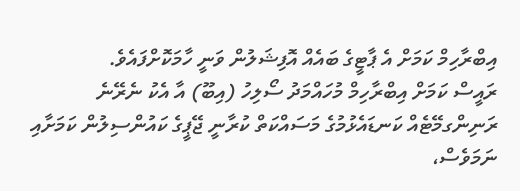އިބްރާހިމް ކަމަށް އެ ޕާޓީގެ ބައެއް އޮފިޝަލުން ވަނީ ހާމަކޮށްފައެވެ.
ރައީސް ކަމަށް އިބްރާހިމް މުހައްމަދު ސޯލިހު (އިބޫ) އާ އެކު ނެރޭނެ ރަނިންގމޭޓެއް ކަނޑައެޅުމުގެ މަސައްކަތް ކުރާނީ ޖޭޕީގެ ކައުންސިލުން ކަމަށާއި ނަމަވެސް،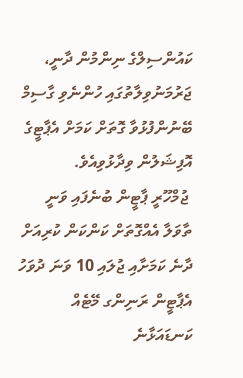ކައުންސިލްގެ ނިންމުން ދާނީ، ޖަރުމަނުވިލާތުގައި ހުންނެވި ގާސިމް ބޭނުންފުޅުވާ ގޮތަށް ކަމަށް އެޕާޓީގެ އޮފިޝަލުން ވިދާޅުވިއެވެ.
 ޖުމްހޫރީ ޕާޓީން ބުނެފައި ވަނީ ތާވަލާ އެއްގޮތަށް ކަންކަން ކުރިއަށް ދާނެ ކަމަށާއި ޖުލައި 10 ވަނަ ދުވަހު އެޕާޓީން ރަނިންގ މޭޓެއް ކަނޑައަޅާނެ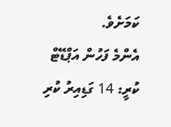ކަމަށެވެ.
އެންމެ ފަހުން އަޕްޑޭޓް ކުރީ: 14 ގަޑިއިރު ކުރި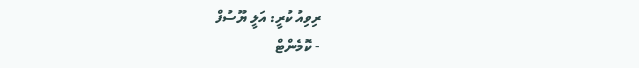ރިވިއު ކުރީ: އަލީ ޔޫސުފް
- ކޮމެންޓް